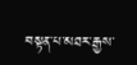བསྟན་པ་མཐར་རྒྱས་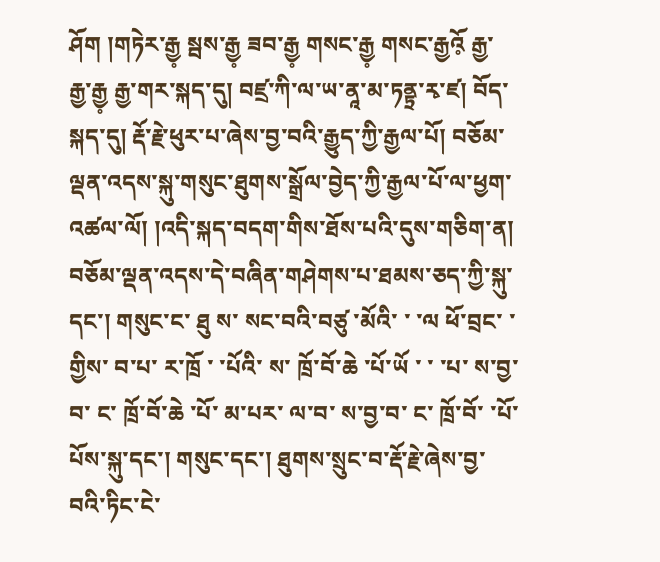ཤོག །གཏེར་རྒྱ༷ སྦས་རྒྱ༷ ཟབ་རྒྱ༷ གསང་རྒྱ༷ གསང་རྒྱའོ༷ རྒྱ་རྒྱ་རྒྱ༷ རྒྱ་གར་སྐད་དུ། བཛྲ་ཀི་ལ་ཡ་ནཱ་མ་ཏནྟྲ་རྭ་ཛ། བོད་སྐད་དུ། རྡོ་རྗེ་ཕུར་པ་ཞེས་བྱ་བའི་རྒྱུད་ཀྱི་རྒྱལ་པོ། བཅོམ་ལྡན་འདས་སྐུ་གསུང་ཐུགས་སྒྲོལ་བྱེད་ཀྱི་རྒྱལ་པོ་ལ་ཕྱག་འཚལ་ལོ། །འདི་སྐད་བདག་གིས་ཐོས་པའི་དུས་གཅིག་ན། བཅོམ་ལྡན་འདས་དེ་བཞིན་གཤེགས་པ་ཐམས་ཅད་ཀྱི་སྐུ་དང་། གསུང་ང་ ཐུ ས་ སང་བའི་བཙུ ་མོའི་ ་ ་ལ ཕོ་བྲང་ ་གྱིས་ བ་པ་ ར་ཁྲོ ་ ་པོའི་ ས་ ཁྲོ་བོ་ཆེ ་པོ་ཡོ ་ ་ ་པ་ ས་བྱ་བ་ ང་ ཁྲོ་བོ་ཆེ ་པོ་ མ་པར་ ལ་བ་ ས་བྱ་བ་ ང་ ཁྲོ་བོ་ ་པོ་པོས་སྐུ་དང་། གསུང་དང་། ཐུགས་སྲུང་བ་རྡོ་རྗེ་ཞེས་བྱ་བའི་ཏིང་ངེ་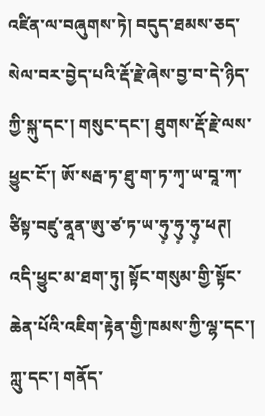འཛིན་ལ་བཞུགས་ཏེ། བདུད་ཐམས་ཅད་སེལ་བར་བྱེད་པའི་རྡོ་རྗེ་ཞེས་བྱ་བ་དེ་ཉིད་ཀྱི་སྐུ་དང་། གསུང་དང་། ཐུགས་རྡོ་རྗེ་ལས་ཕྱུང་ངོ་། ཨོ་སརྦ་ཏ་ཐུ་ག་ཏ་ཀྭ་ཡ་བཱ་ཀ་ཙིསྟ་བཛུ་ནཱན་ཨུ་ཙ་ཏ་ཡ་ཧུ༷་ཧུ༷་ཧུ༷་ཕཊ། འདི་ཕྱུང་མ་ཐག་ཏུ། སྟོང་གསུམ་གྱི་སྟོང་ཆེན་པོའི་འཇིག་རྟེན་གྱི་ཁམས་ཀྱི་ལྷ་དང་། ཀླུ་དང་། གནོད་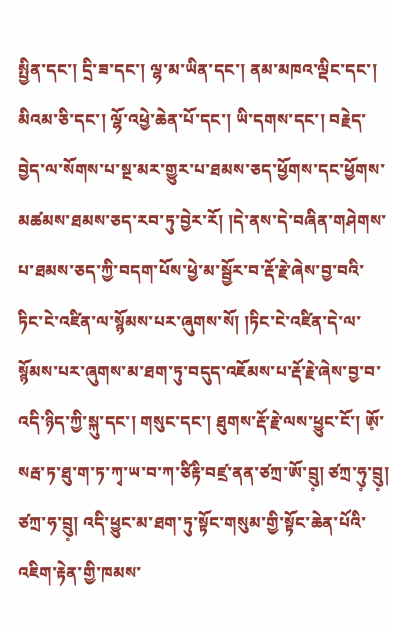སྤྱིན་དང་། དྲི་ཟ་དང་། ལྷ་མ་ཡིན་དང་། ནམ་མཁའ་ལྡིང་དང་། མིའམ་ཅི་དང་། ལྷོ་འཕྱེ་ཆེན་པོ་དང་། ཡི་དགས་དང་། བརྗེད་བྱེད་ལ་སོགས་པ་སྔ་མར་གྱུར་པ་ཐམས་ཅད་ཕྱོགས་དང་ཕྱོགས་མཚམས་ཐམས་ཅད་རབ་ཏུ་བྱེར་རོ། །དེ་ནས་དེ་བཞིན་གཤེགས་པ་ཐམས་ཅད་ཀྱི་བདག་པོས་ཕྱེ་མ་སྦྱོར་བ་རྡོ་རྗེ་ཞེས་བྱ་བའི་ཏིང་ངེ་འཛིན་ལ་སྙོམས་པར་ཞུགས་སོ། །ཏིང་ངེ་འཛིན་དེ་ལ་སྙོམས་པར་ཞུགས་མ་ཐག་ཏུ་བདུད་འཇོམས་པ་རྡོ་རྗེ་ཞེས་བྱ་བ་འདི་ཉིད་ཀྱི་སྐུ་དང་། གསུང་དང་། ཐུགས་རྡོ་རྗེ་ལས་ཕྱུང་ངོ་། ཨོ༷་སརྦ་ཏ་ཐུ་ག་ཏ་ཀྭ་ཡ་བ་ཀ་ཙིརྟི་བཛྲ་ནན་ཙཀྲ་ཨོ་བྲུ༷། ཙཀྲ་ཧུ༷་བྲུ༷། ཙཀྲ་ཧ་བྲུ༷། འདི་ཕྱུང་མ་ཐག་ཏུ་སྟོང་གསུམ་གྱི་སྟོང་ཆེན་པོའི་འཇིག་རྟེན་གྱི་ཁམས་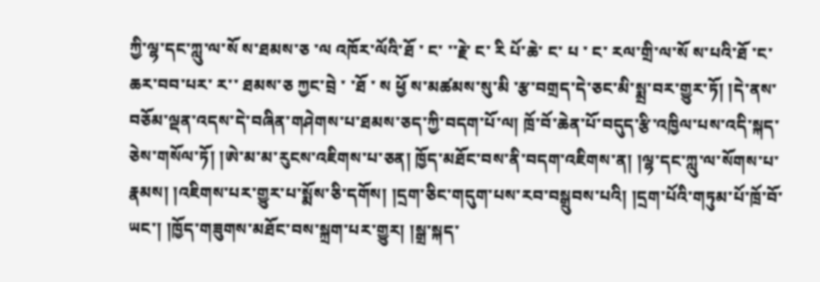ཀྱི་ལྷ་དང་ཀླུ་ལ་སོ ས་ཐམས་ཅ ་ལ འཁོར་ལོའི་ཐོ ་ ང་ ་་རྗེ་ ང་ རི པོ་ཆེ་ ང་ པ ་ ང་ རལ་གྲི་ལ་སོ ས་པའི་ཐོ ་ང་ཆར་བབ་པར་ ར་་ ཐམས་ཅ ཀྱང་བྲེ ་ ་ཐོ ་ ས ཕྱོ ས་མཚམས་སུ་མི ་རྩ་བགྲད་དེ་ཅང་མི་སྨྲ་བར་གྱུར་ཏོ། །དེ་ནས་བཅོམ་ལྡན་འདས་དེ་བཞིན་གཤེགས་པ་ཐམས་ཅད་ཀྱི་བདག་པོ་ལ། ཁྲོ་བོ་ཆེན་པོ་བདུད་རྩི་འཁྱིལ་པས་འདི་སྐད་ཅེས་གསོལ་ཏོ། །ཨེ་མ་མ་རུངས་འཇིགས་པ་ཅན། ཁྱོད་མཐོང་བས་ནི་བདག་འཇིགས་ན། །ལྷ་དང་ཀླུ་ལ་སོགས་པ་རྣམས། །འཇིགས་པར་གྱུར་པ་སྨོས་ཅི་དགོས། །དྲག་ཅིང་གདུག་པས་རབ་བསྒྲུབས་པའི། །དྲག་པོའི་གཏུམ་པོ་ཁྲོ་བོ་ཡང་། །ཁྱོད་གཟུགས་མཐོང་བས་སྐྲག་པར་གྱུར། །སྒྲ་སྐད་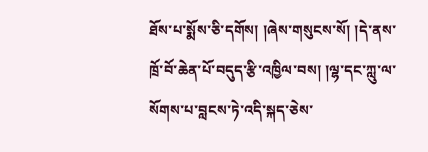ཐོས་པ་སྨོས་ཅི་དགོས། །ཞེས་གསུངས་སོ། །དེ་ནས་ཁྲོ་བོ་ཆེན་པོ་བདུད་རྩི་འཁྱིལ་བས། །ལྷ་དང་ཀླུ་ལ་སོགས་པ་བླངས་ཏེ་འདི་སྐད་ཅེས་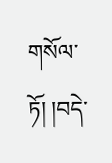གསོལ་ཏོ། །བདེ་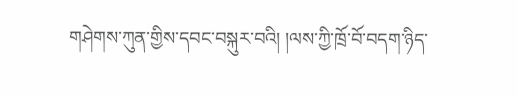གཤེགས་ཀུན་གྱིས་དབང་བསྐུར་བའི། །ལས་ཀྱི་ཁྲོ་བོ་བདག་ཉིད་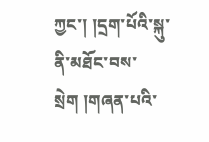ཀྱང་། །དྲག་པོའི་སྐུ་ནི་མཐོང་བས་སྲེག །གཞན་པའི་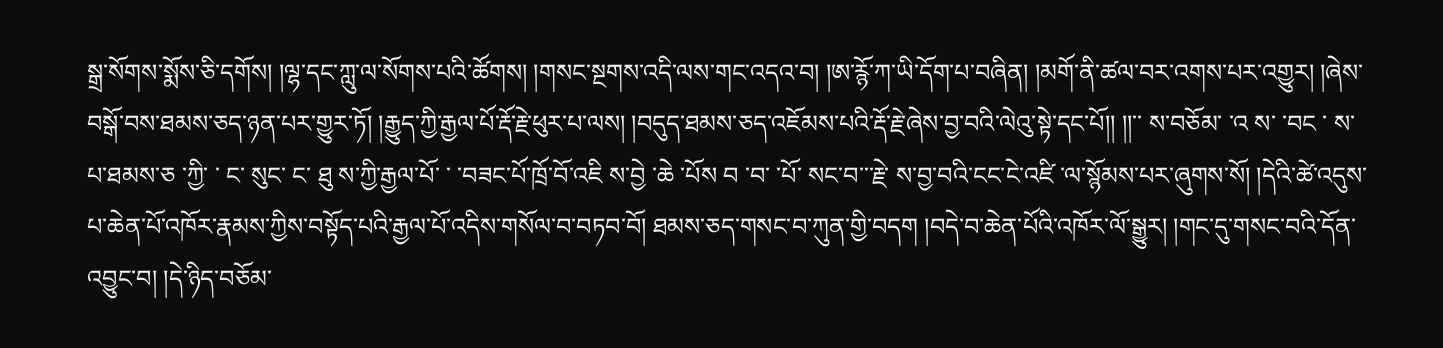སྒྲ་སོགས་སྨོས་ཅི་དགོས། །ལྷ་དང་ཀླུ་ལ་སོགས་པའི་ཚོགས། །གསང་སྔགས་འདི་ལས་གང་འདའ་བ། །ཨ་རྙོ་ཀ་ཡི་དོག་པ་བཞིན། །མགོ་ནི་ཚལ་བར་འགས་པར་འགྱུར། །ཞེས་བསྒོ་བས་ཐམས་ཅད་ཉན་པར་གྱུར་ཏོ། །རྒྱུད་ཀྱི་རྒྱལ་པོ་རྡོ་རྗེ་ཕུར་པ་ལས། །བདུད་ཐམས་ཅད་འཇོམས་པའི་རྡོ་རྗེ་ཞེས་བྱ་བའི་ལེའུ་སྟེ་དང་པོ།། །།་་ ས་བཅོམ་ ་འ ས་ ་བང ་ ས་པ་ཐམས་ཅ ་ཀྱི་ ་ ང་ སུང་ ང་ ཐུ ས་ཀྱི་རྒྱལ་པོ་ ་ ་བཟང་པོ་ཁྲོ་བོ་འཇི ས་བྱེ ་ཆེ ་པོས བ ་བ་ ་པོ་ སང་བ་་་རྗེ་ ས་བྱ་བའི་ངང་ངེ་འཛི ་ལ་སྙོམས་པར་ཞུགས་སོ། །དེའི་ཚེ་འདུས་པ་ཆེན་པོ་འཁོར་རྣམས་ཀྱིས་བསྟོད་པའི་རྒྱལ་པོ་འདིས་གསོལ་བ་བཏབ་བོ། ཐམས་ཅད་གསང་བ་ཀུན་གྱི་བདག །བདེ་བ་ཆེན་པོའི་འཁོར་ལོ་སྒྱུར། །གང་དུ་གསང་བའི་དོན་འབྱུང་བ། །དེ་ཉིད་བཅོམ་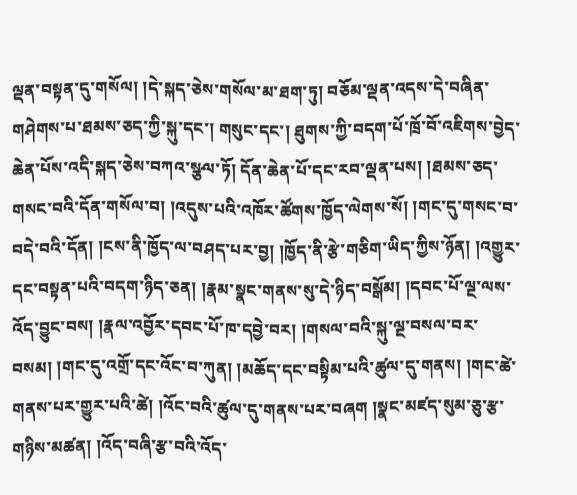ལྡན་བསྟན་དུ་གསོལ། །དེ་སྐད་ཅེས་གསོལ་མ་ཐག་ཏུ། བཅོམ་ལྡན་འདས་དེ་བཞིན་གཤེགས་པ་ཐམས་ཅད་ཀྱི་སྐུ་དང་། གསུང་དང་། ཐུགས་ཀྱི་བདག་པོ་ཁྲོ་བོ་འཇིགས་བྱེད་ཆེན་པོས་འདི་སྐད་ཅེས་བཀའ་སྩལ་ཏོ། དོན་ཆེན་པོ་དང་རབ་ལྡན་པས། །ཐམས་ཅད་གསང་བའི་དོན་གསོལ་བ། །འདུས་པའི་འཁོར་ཚོགས་ཁྱོད་ལེགས་སོ། །གང་དུ་གསང་བ་བདེ་བའི་དོན། །ངས་ནི་ཁྱོད་ལ་བཤད་པར་བྱ། །ཁྱོད་ནི་རྩེ་གཅིག་ཡིད་ཀྱིས་ཉོན། །འགྱུར་དང་བསྟན་པའི་བདག་ཉིད་ཅན། །རྣམ་སྣང་གནས་སུ་དེ་ཉིད་བསྒོམ། །དབང་པོ་ལྔ་ལས་འོད་བྱུང་བས། །རྣལ་འབྱོར་དབང་པོ་ཁ་དབྱེ་བར། །གསལ་བའི་སྐུ་ལྔ་བསལ་བར་བསམ། །གང་དུ་འགྲོ་དང་འོང་བ་ཀུན། །མཆོད་དང་བསྟིམ་པའི་ཚུལ་དུ་གནས། །གང་ཚེ་གནས་པར་གྱུར་པའི་ཚེ། །འོང་བའི་ཚུལ་དུ་གནས་པར་བཞག །སྣང་མཛད་སུམ་ཅུ་རྩ་གཉིས་མཚན། །འོད་བཞི་རྩ་བའི་འོད་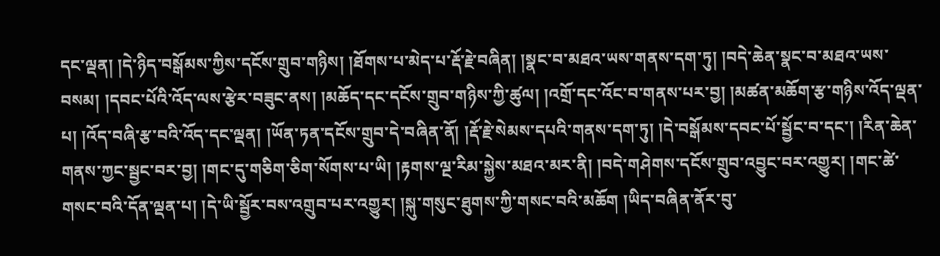དང་ལྡན། །དེ་ཉིད་བསྒོམས་ཀྱིས་དངོས་གྲུབ་གཉིས། །ཐོགས་པ་མེད་པ་རྡོ་རྗེ་བཞིན། །སྣང་བ་མཐའ་ཡས་གནས་དག་ཏུ། །བདེ་ཆེན་སྣང་བ་མཐའ་ཡས་བསམ། །དབང་པོའི་འོད་ལས་རྩེར་བཟུང་ནས། །མཆོད་དང་དངོས་གྲུབ་གཉིས་ཀྱི་ཚུལ། །འགྲོ་དང་འོང་བ་གནས་པར་བྱ། །མཚན་མཆོག་རྩ་གཉིས་འོད་ལྡན་པ། །འོད་བཞི་རྩ་བའི་འོད་དང་ལྡན། །ཡོན་ཏན་དངོས་གྲུབ་དེ་བཞིན་ནོ། །རྡོ་རྗེ་སེམས་དཔའི་གནས་དག་ཏུ། །དེ་བསྒོམས་དབང་པོ་སྦྱོང་བ་དང་། །རིན་ཆེན་གནས་ཀྱང་སྦྱང་བར་བྱ། །གང་དུ་གཅིག་ཅིག་སོགས་པ་ཡི། །རྟགས་ལྔ་རིམ་སྐྱེས་མཐའ་མར་ནི། །བདེ་གཤེགས་དངོས་གྲུབ་འབྱུང་བར་འགྱུར། །གང་ཚེ་གསང་བའི་དོན་ལྡན་པ། །དེ་ཡི་སྦྱོར་བས་འགྲུབ་པར་འགྱུར། །སྐུ་གསུང་ཐུགས་ཀྱི་གསང་བའི་མཆོག །ཡིད་བཞིན་ནོར་བུ་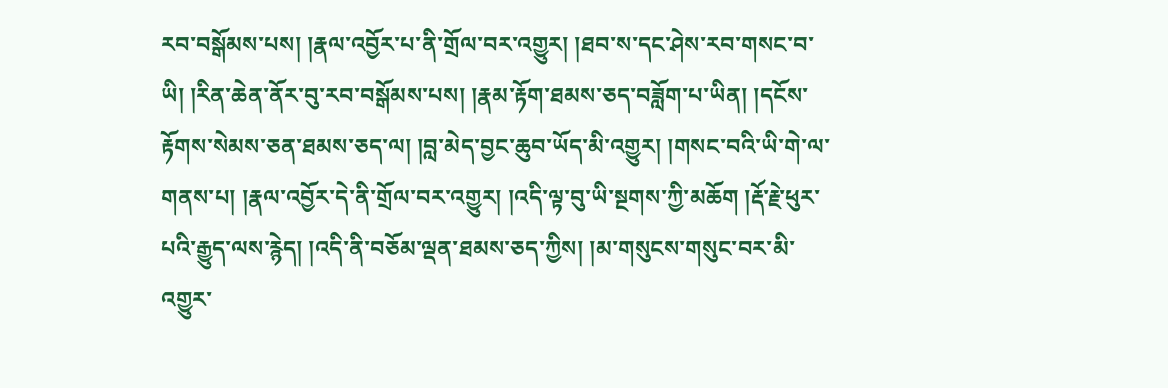རབ་བསྒོམས་པས། །རྣལ་འབྱོར་པ་ནི་གྲོལ་བར་འགྱུར། །ཐབ་ས་དང་ཤེས་རབ་གསང་བ་ཡི། །རིན་ཆེན་ནོར་བུ་རབ་བསྒོམས་པས། །རྣམ་རྟོག་ཐམས་ཅད་བཟློག་པ་ཡིན། །དངོས་རྟོགས་སེམས་ཅན་ཐམས་ཅད་ལ། །བླ་མེད་བྱང་ཆུབ་ཡོད་མི་འགྱུར། །གསང་བའི་ཡི་གེ་ལ་གནས་པ། །རྣལ་འབྱོར་དེ་ནི་གྲོལ་བར་འགྱུར། །འདི་ལྟ་བུ་ཡི་སྔགས་ཀྱི་མཆོག །རྡོ་རྗེ་ཕུར་པའི་རྒྱུད་ལས་རྙེད། །འདི་ནི་བཅོམ་ལྡན་ཐམས་ཅད་ཀྱིས། །མ་གསུངས་གསུང་བར་མི་འགྱུར་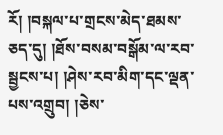རོ། །བསྐལ་པ་གྲངས་མེད་ཐམས་ཅད་དུ། །ཐོས་བསམ་བསྒོམ་ལ་རབ་སྦྱངས་པ། །ཤེས་རབ་མིག་དང་ལྡན་པས་འགྲུབ། །ཅེས་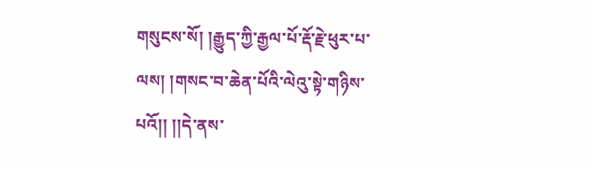གསུངས་སོ། །རྒྱུད་ཀྱི་རྒྱལ་པོ་རྡོ་རྗེ་ཕུར་པ་ལས། །གསང་བ་ཆེན་པོའི་ལེའུ་སྟེ་གཉིས་པའོ།། །།དེ་ནས་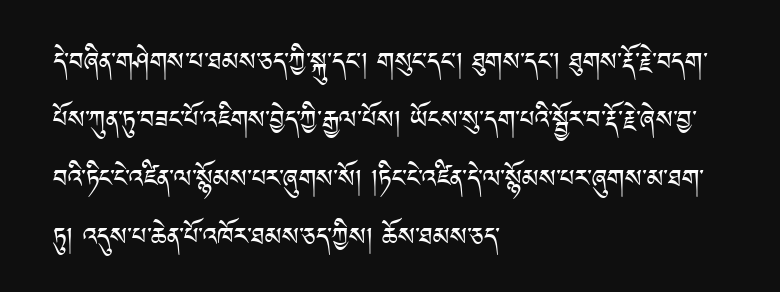དེ་བཞིན་གཤེགས་པ་ཐམས་ཅད་ཀྱི་སྐུ་དང་། གསུང་དང་། ཐུགས་དང་། ཐུགས་རྡོ་རྗེ་བདག་པོས་ཀུན་ཏུ་བཟང་པོ་འཇིགས་བྱེད་ཀྱི་རྒྱལ་པོས། ཡོངས་སུ་དག་པའི་སྦྱོར་བ་རྡོ་རྗེ་ཞེས་བྱ་བའི་ཏིང་ངེ་འཛིན་ལ་སྙོམས་པར་ཞུགས་སོ། །ཏིང་ངེ་འཛིན་དེ་ལ་སྙོམས་པར་ཞུགས་མ་ཐག་ཏུ། འདུས་པ་ཆེན་པོ་འཁོར་ཐམས་ཅད་ཀྱིས། ཆོས་ཐམས་ཅད་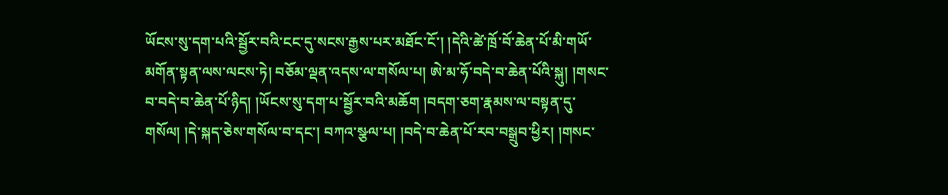ཡོངས་སུ་དག་པའི་སྦྱོར་བའི་ངང་དུ་སངས་རྒྱས་པར་མཐོང་ངོ་། །དེའི་ཚེ་ཁྲོ་བོ་ཆེན་པོ་མི་གཡོ་མགོན་སྟན་ལས་ལངས་ཏེ། བཅོམ་ལྡན་འདས་ལ་གསོལ་པ། ཨེ་མ་ཧོ་བདེ་བ་ཆེན་པོའི་སྐུ། །གསང་བ་བདེ་བ་ཆེན་པོ་ཉིད། །ཡོངས་སུ་དག་པ་སྦྱོར་བའི་མཆོག །བདག་ཅག་རྣམས་ལ་བསྟན་དུ་གསོལ། །དེ་སྐད་ཅེས་གསོལ་བ་དང་། བཀའ་སྩལ་པ། །བདེ་བ་ཆེན་པོ་རབ་བསྒྲུབ་ཕྱིར། །གསང་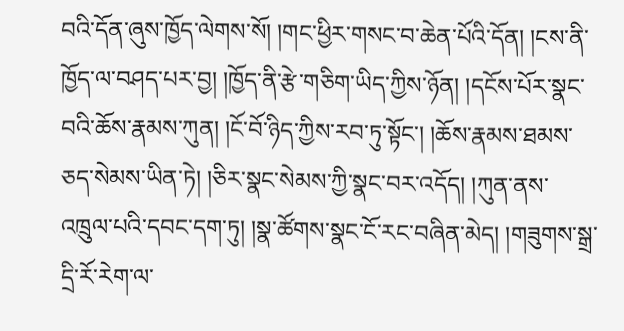བའི་དོན་ཞུས་ཁྱོད་ལེགས་སོ། །གང་ཕྱིར་གསང་བ་ཆེན་པོའི་དོན། །ངས་ནི་ཁྱོད་ལ་བཤད་པར་བྱ། །ཁྱོད་ནི་རྩེ་གཅིག་ཡིད་ཀྱིས་ཉོན། །དངོས་པོར་སྣང་བའི་ཆོས་རྣམས་ཀུན། །ངོ་བོ་ཉིད་ཀྱིས་རབ་ཏུ་སྟོང་། །ཆོས་རྣམས་ཐམས་ཅད་སེམས་ཡིན་ཏེ། །ཅིར་སྣང་སེམས་ཀྱི་སྣང་བར་འདོད། །ཀུན་ནས་འཁྲུལ་པའི་དབང་དག་ཏུ། །སྣ་ཚོགས་སྣང་ངོ་རང་བཞིན་མེད། །གཟུགས་སྒྲ་དྲི་རོ་རེག་ལ་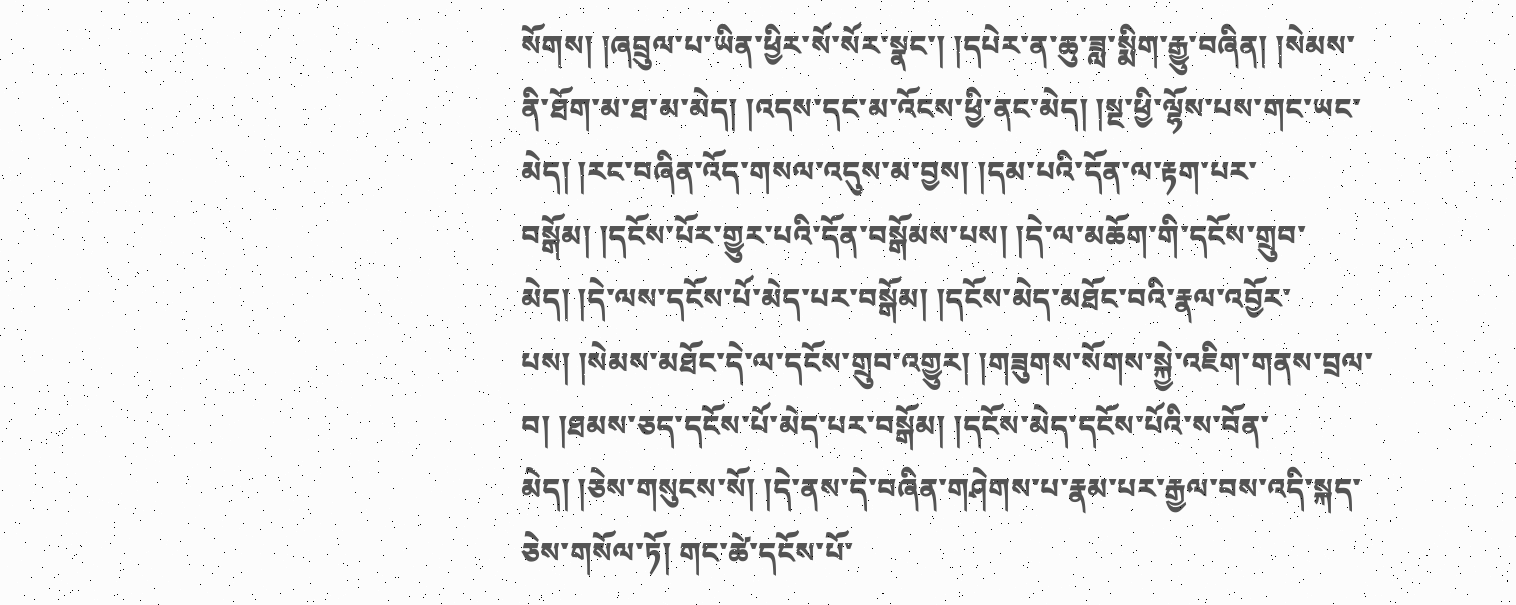སོགས། །ཞབྲུལ་པ་ཡིན་ཕྱིར་སོ་སོར་སྣང་། །དཔེར་ན་ཆུ་ཟླ་སྨིག་རྒྱུ་བཞིན། །སེམས་ནི་ཐོག་མ་ཐ་མ་མེད། །འདས་དང་མ་འོངས་ཕྱི་ནང་མེད། །སྔ་ཕྱི་ལྷོས་པས་གང་ཡང་མེད། །རང་བཞིན་འོད་གསལ་འདུས་མ་བྱས། །དམ་པའི་དོན་ལ་རྟག་པར་བསྒོམ། །དངོས་པོར་གྱུར་པའི་དོན་བསྒོམས་པས། །དེ་ལ་མཆོག་གི་དངོས་གྲུབ་མེད། །དེ་ལས་དངོས་པོ་མེད་པར་བསྒོམ། །དངོས་མེད་མཐོང་བའི་རྣལ་འབྱོར་པས། །སེམས་མཐོང་དེ་ལ་དངོས་གྲུབ་འགྱུར། །གཟུགས་སོགས་སྐྱེ་འཇིག་གནས་བྲལ་བ། །ཐམས་ཅད་དངོས་པོ་མེད་པར་བསྒོམ། །དངོས་མེད་དངོས་པོའི་ས་བོན་མེད། །ཅེས་གསུངས་སོ། །དེ་ནས་དེ་བཞིན་གཤེགས་པ་རྣམ་པར་རྒྱལ་བས་འདི་སྐད་ཅེས་གསོལ་ཏོ། གང་ཚེ་དངོས་པོ་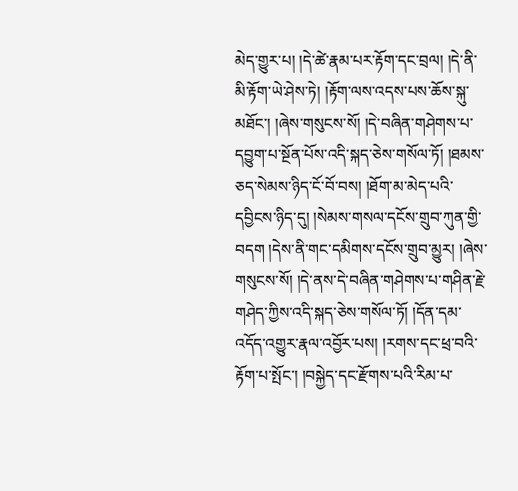མེད་གྱུར་པ། །དེ་ཚེ་རྣམ་པར་རྟོག་དང་བྲལ། །དེ་ནི་མི་རྟོག་ཡེ་ཤེས་ཏེ། །རྟོག་ལས་འདས་པས་ཆོས་སྐུ་མཐོང་། །ཞེས་གསུངས་སོ། །དེ་བཞིན་གཤེགས་པ་དབྱུག་པ་སྔོན་པོས་འདི་སྐད་ཅེས་གསོལ་ཏོ། །ཐམས་ཅད་སེམས་ཉིད་ངོ་བོ་བས། །ཐོག་མ་མེད་པའི་དབྱིངས་ཉིད་དུ། །སེམས་གསལ་དངོས་གྲུབ་ཀུན་གྱི་བདག །དེས་ནི་གང་དམིགས་དངོས་གྲུབ་མྱུར། །ཞེས་གསུངས་སོ། །དེ་ནས་དེ་བཞིན་གཤེགས་པ་གཤིན་རྗེ་གཤེད་ཀྱིས་འདི་སྐད་ཅེས་གསོལ་ཏོ། །དོན་དམ་འདོད་འགྱུར་རྣལ་འབྱོར་པས། །རགས་དང་ཕྲ་བའི་རྟོག་པ་སྤོང་། །བསྐྱེད་དང་རྫོགས་པའི་རིམ་པ་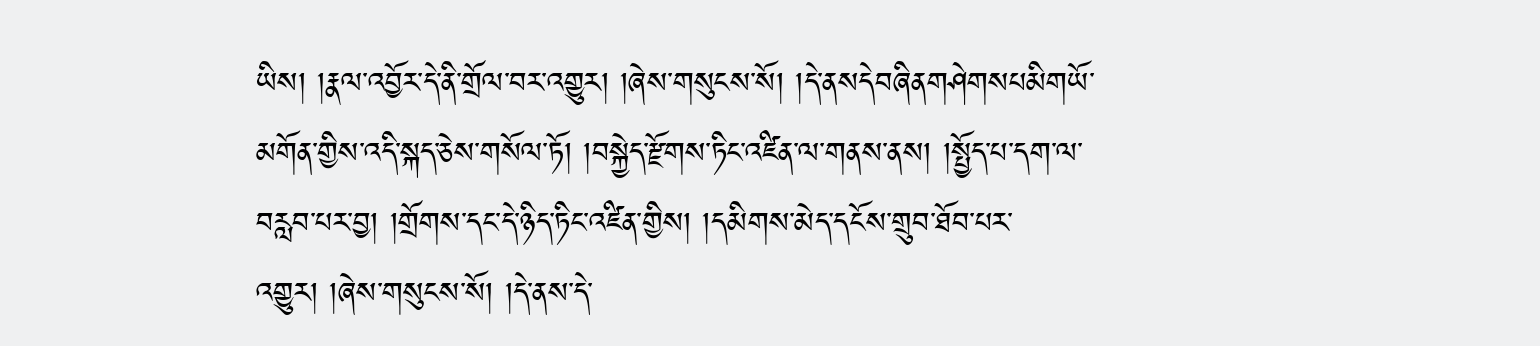ཡིས། །རྣལ་འབྱོར་དེ་ནི་གྲོལ་བར་འགྱུར། །ཞེས་གསུངས་སོ། །དེ་ནསདེབཞིནགཤེགསཔམིགཡོ་མགོན་གྱིས་འདི་སྐད་ཅེས་གསོལ་ཏོ། །བསྐྱེད་རྫོགས་ཏིང་འཛིན་ལ་གནས་ནས། །སྤྱོད་པ་དག་ལ་བརླབ་པར་བྱ། །གྲོགས་དང་དེ་ཉིད་ཏིང་འཛིན་གྱིས། །དམིགས་མེད་དངོས་གྲུབ་ཐོབ་པར་འགྱུར། །ཞེས་གསུངས་སོ། །དེ་ནས་དེ་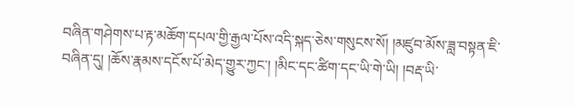བཞིན་གཤེགས་པ་རྟ་མཆོག་དཔལ་གྱི་རྒྱལ་པོས་འདི་སྐད་ཅེས་གསུངས་སོ། །མཛུབ་མོས་ཟླ་བསྟན་ཇི་བཞིན་དུ། །ཆོས་རྣམས་དངོས་པོ་མེད་གྱུར་ཀྱང་། །མིང་དང་ཚིག་དང་ཡི་གེ་ཡི། །བརྡ་ཡི་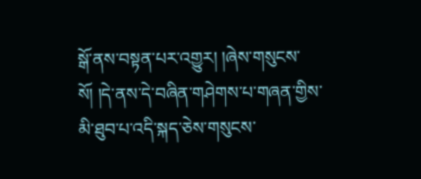སྒོ་ནས་བསྟན་པར་འགྱུར། །ཞེས་གསུངས་སོ། །དེ་ནས་དེ་བཞིན་གཤེགས་པ་གཞན་གྱིས་མི་ཐུབ་པ་འདི་སྐད་ཅེས་གསུངས་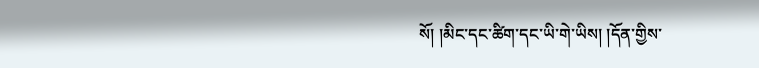སོ། །མིང་དང་ཚིག་དང་ཡི་གེ་ཡིས། །དོན་གྱིས་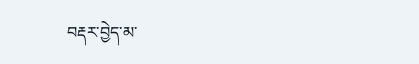བརྡར་བྱེད་མ་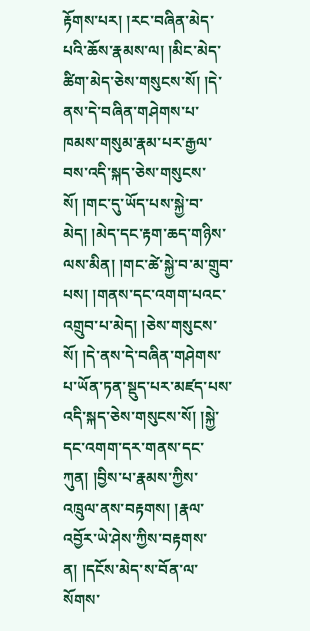རྟོགས་པར། །རང་བཞིན་མེད་པའི་ཆོས་རྣམས་ལ། །མིང་མེད་ཚིག་མེད་ཅེས་གསུངས་སོ། །དེ་ནས་དེ་བཞིན་གཤེགས་པ་ཁམས་གསུམ་རྣམ་པར་རྒྱལ་བས་འདི་སྐད་ཅེས་གསུངས་སོ། །གང་དུ་ཡོད་པས་སྐྱེ་བ་མེད། །མེད་དང་རྟག་ཆད་གཉིས་ལས་མིན། །གང་ཚེ་སྐྱེ་བ་མ་གྲུབ་པས། །གནས་དང་འགག་པའང་འགྲུབ་པ་མེད། །ཅེས་གསུངས་སོ། །དེ་ནས་དེ་བཞིན་གཤེགས་པ་ཡོན་ཏན་སྡུད་པར་མཛད་པས་འདི་སྐད་ཅེས་གསུངས་སོ། །སྐྱེ་དང་འགག་དར་གནས་དང་ཀུན། །བྱིས་པ་རྣམས་ཀྱིས་འཁྲུལ་ནས་བརྟགས། །རྣལ་འབྱོར་ཡེ་ཤེས་ཀྱིས་བརྟགས་ན། །དངོས་མེད་ས་བོན་ལ་སོགས་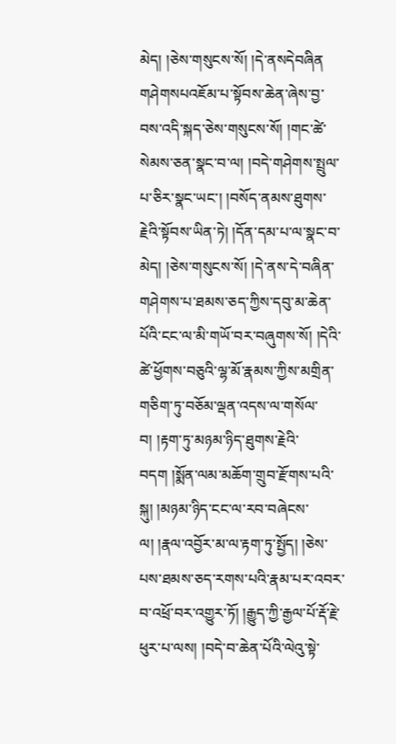མེད། །ཅེས་གསུངས་སོ། །དེ་ནསདེབཞིན གཤེགསཔའཇོམ་པ་སྟོབས་ཆེན་ཞེས་བྱ་བས་འདི་སྐད་ཅེས་གསུངས་སོ། །གང་ཚེ་སེམས་ཅན་སྣང་བ་ལ། །བདེ་གཤེགས་སྤྲུལ་པ་ཅིར་སྣང་ཡང་། །བསོད་ནམས་ཐུགས་རྗེའི་སྟོབས་ཡིན་ཏེ། །དོན་དམ་པ་ལ་སྣང་བ་མེད། །ཅེས་གསུངས་སོ། །དེ་ནས་དེ་བཞིན་གཤེགས་པ་ཐམས་ཅད་ཀྱིས་དབུ་མ་ཆེན་པོའི་ངང་ལ་མི་གཡོ་བར་བཞུགས་སོ། །དེའི་ཚེ་ཕྱོགས་བཅུའི་ལྷ་མོ་རྣམས་ཀྱིས་མགྲིན་གཅིག་ཏུ་བཅོམ་ལྡན་འདས་ལ་གསོལ་བ། །རྟག་ཏུ་མཉམ་ཉིད་ཐུགས་རྗེའི་བདག །སྨོན་ལམ་མཆོག་གྲུབ་རྫོགས་པའི་སྐུ། །མཉམ་ཉིད་ངང་ལ་རབ་བཞེངས་ལ། །རྣལ་འབྱོར་མ་ལ་རྟག་ཏུ་སྤྱོད། །ཅེས་པས་ཐམས་ཅད་རགས་པའི་རྣམ་པར་འབར་བ་འཕྲོ་བར་འགྱུར་ཏོ། །རྒྱུད་ཀྱི་རྒྱལ་པོ་རྡོ་རྗེ་ཕུར་པ་ལས། །བདེ་བ་ཆེན་པོའི་ལེའུ་སྟེ་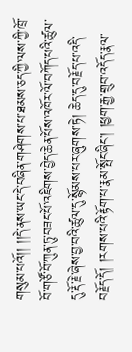གསུམ་པའོ།། །།དེ་ནས་ཡང་དེ་བཞིན་གཤེགས་པ་ཐམས་ཅད་ཀྱི་ལས་ཀྱི་ཁྲོ་བོ་གཙོ་བོ་ཀུན་ཏུ་བཟང་པོ་འཇིགས་བྱེད་ཆེན་པོས་འཁོར་ལོ་བཀོད་པའི་ཚུལ་དུ་རྡོ་རྗེ་ཞེས་བྱ་བའི་ཚུལ་དུ་སྙོམས་པར་ཞུགས་ཏེ། ཆེད་དུ་བརྗོད་པ་འདི་བརྗོད་དོ། །རགས་པའི་རྟོག་པ་རྣམ་སྤོང་ཞིང་། །ཕྱག་རྒྱ་གྲུབ་འདོད་རྣལ་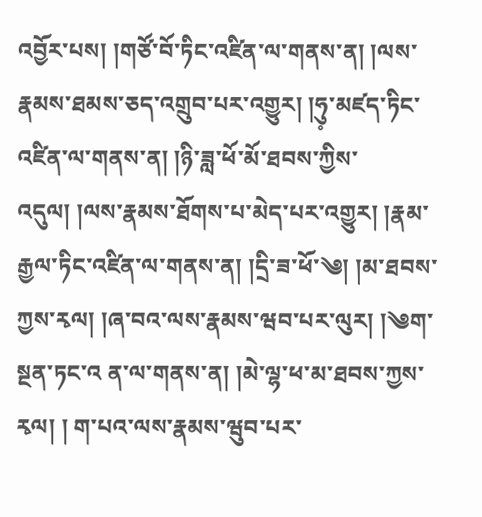འབྱོར་པས། །གཙོ་བོ་ཏིང་འཛིན་ལ་གནས་ན། །ལས་རྣམས་ཐམས་ཅད་འགྲུབ་པར་འགྱུར། །ཧུ༷་མཛད་ཏིང་འཛིན་ལ་གནས་ན། །ཉི་ཟླ་ཕོ་མོ་ཐབས་ཀྱིས་འདུལ། །ལས་རྣམས་ཐོགས་པ་མེད་པར་འགྱུར། །རྣམ་རྒྱལ་ཏིང་འཛིན་ལ་གནས་ན། །དྲི་ཟ་ཕོ་༄། །མ་ཐབས་ཀྱས་རྭལ། །ཞ་བའ་ལས་རྣམས་ཝབ་པར་ལུར། །༄ག་སྔན་ཏང་འ ན་ལ་གནས་ན། །མེ་ལྷ་ཕ་མ་ཐབས་ཀྱས་རྭལ། ། ག་པའ་ལས་རྣམས་ཝུབ་པར་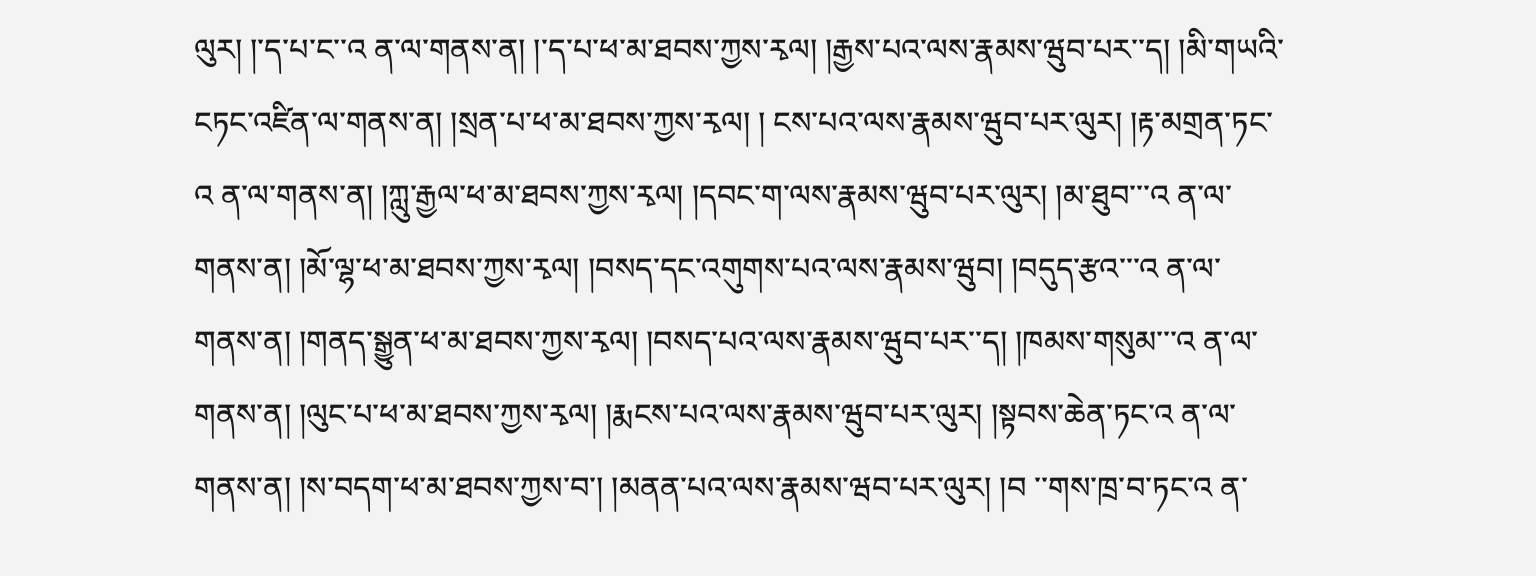ལུར། །་ད་པ་ང་་འ ན་ལ་གནས་ན། །་ད་པ་ཕ་མ་ཐབས་ཀྱས་རྭལ། །རྒྱས་པའ་ལས་རྣམས་ཝུབ་པར་་ད། །མི་གཡའི་ངཏང་འཛིན་ལ་གནས་ན། །སྲན་པ་ཕ་མ་ཐབས་ཀྱས་རྭལ། ། ངས་པའ་ལས་རྣམས་ཝུབ་པར་ལུར། །རྟ་མགྲན་ཏང་འ ན་ལ་གནས་ན། །ཀླུ་རྒྱལ་ཕ་མ་ཐབས་ཀྱས་རྭལ། །དབང་ག་ལས་རྣམས་ཝུབ་པར་ལུར། །མ་ཐུབ་་་འ ན་ལ་གནས་ན། །མོ་ལྷ་ཕ་མ་ཐབས་ཀྱས་རྭལ། །བསད་དང་འགུགས་པའ་ལས་རྣམས་ཝུབ། །བདུད་རྩའ་་་འ ན་ལ་གནས་ན། །གནད་སྒྱུན་ཕ་མ་ཐབས་ཀྱས་རྭལ། །བསད་པའ་ལས་རྣམས་ཝུབ་པར་་ད། །ཁམས་གསུམ་་་འ ན་ལ་གནས་ན། །ལུང་པ་ཕ་མ་ཐབས་ཀྱས་རྭལ། །རྨངས་པའ་ལས་རྣམས་ཝུབ་པར་ལུར། །སྟབས་ཆེན་ཏང་འ ན་ལ་གནས་ན། །ས་བདག་ཕ་མ་ཐབས་ཀྱས་བ་། །མནན་པའ་ལས་རྣམས་ཝབ་པར་ལུར། །བ ་་གས་ཁྲ་བ་ཏང་འ ན་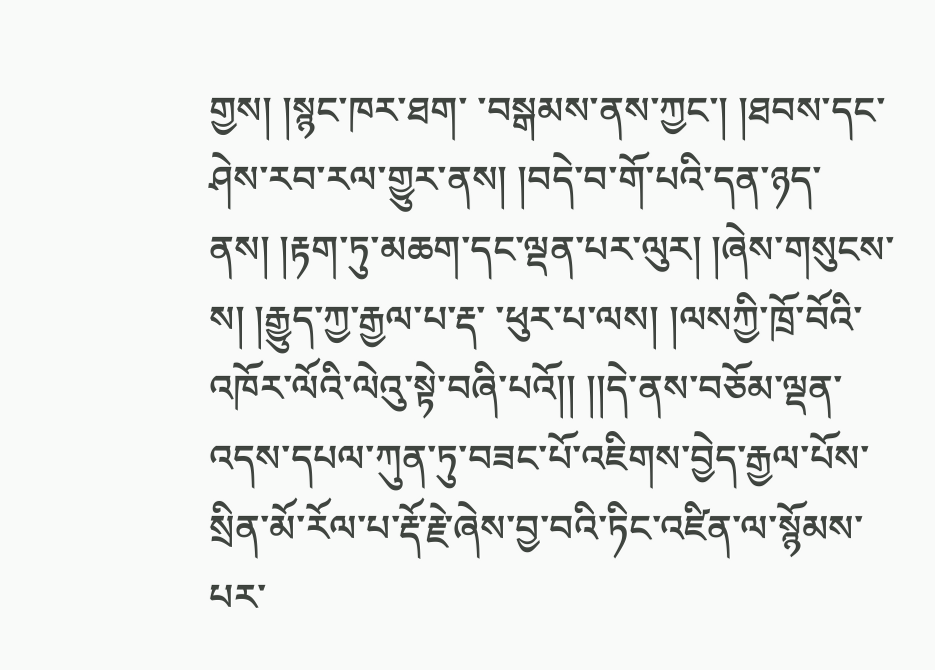གྱས། །སྙང་ཁར་ཐག་ ་བསྒམས་ནས་ཀྱང་། །ཐབས་དང་ཤེས་རབ་རལ་གྱུར་ནས། །བདེ་བ་གོ་པའི་དན་ཉད་ནས། །རྟག་ཏུ་མཆག་དང་ལྡན་པར་ལུར། །ཞེས་གསུངས་ས། །རྒྱུད་ཀྱ་རྒྱལ་པ་རྡ་ ་ཕུར་པ་ལས། །ལསཀྱི་ཁྲོ་བོའི་འཁོར་ལོའི་ལེའུ་སྟེ་བཞི་པའོ།། །།དེ་ནས་བཅོམ་ལྡན་འདས་དཔལ་ཀུན་ཏུ་བཟང་པོ་འཇིགས་བྱེད་རྒྱལ་པོས་སྲིན་མོ་རོལ་པ་རྡོ་རྗེ་ཞེས་བྱ་བའི་ཏིང་འཛིན་ལ་སྙོམས་པར་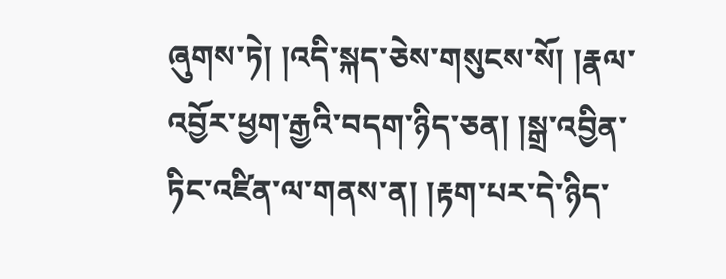ཞུགས་ཏེ། །འདི་སྐད་ཅེས་གསུངས་སོ། །རྣལ་འབྱོར་ཕྱག་རྒྱའི་བདག་ཉིད་ཅན། །སྒྲ་འབྱིན་ཏིང་འཛིན་ལ་གནས་ན། །རྟག་པར་དེ་ཉིད་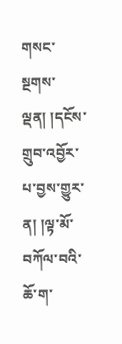གསང་སྔགས་ལྡན། །དངོས་གྲུབ་འབྱོར་པ་བྱས་གྱུར་ན། །ལྟ་མོ་བཀོལ་བའི་ཆོ་ག་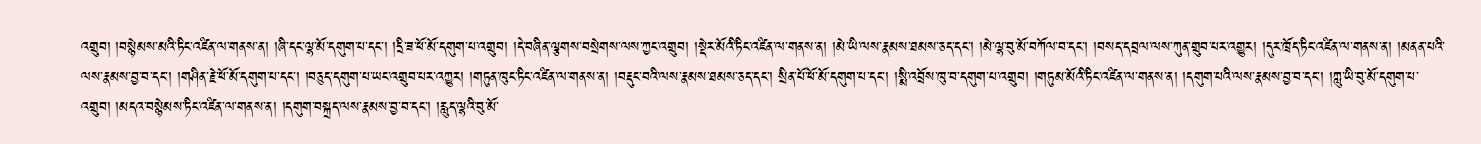འགྲུབ། །བསྙེམས་མའི་ཏིང་འཛིན་ལ་གནས་ན། །ཞི་དང་ལྷ་མོ་དགུག་པ་དང་། །དྲི་ཟ་ཕོ་མོ་དགུག་པ་འགྲུབ། །དེ་བཞིན་ལྕགས་བསྲེགས་ལས་ཀྱང་འགྲུབ། །སྡེར་མོའི་ཏིང་འཛིན་ལ་གནས་ན། །མེ་ཡི་ལས་རྣམས་ཐམས་ཅད་དང་། །མེ་ལྷ་བུ་མོ་བཀོལ་བ་དང་། །བསད་དབྲལ་ལས་ཀུན་གྲུབ་པར་འགྱུར། །དུར་ཁྲོད་ཏིང་འཛིན་ལ་གནས་ན། །མནན་པའི་ལས་རྣམས་བྱ་བ་དང་། །གཤིན་རྗེ་ཕོ་མོ་དགུག་པ་དང་། །བཅུད་དགུག་པ་ཡང་འགྲུབ་པར་འཀྱུར། །གཏུན་ཁུང་ཏིང་འཛིན་ལ་གནས་ན། །བརྡུང་བའི་ལས་རྣམས་ཐམས་ཅད་དང་། སྲིན་པོ་ཕོ་མོ་དགུག་པ་དང་། །སྨི་འབྲོས་ཁུ་བ་དགུག་པ་འགྲུབ། །གཏུམ་མོའི་ཏིང་འཛིན་ལ་གནས་ན། །དགུག་པའི་ལས་རྣམས་བྱ་བ་དང་། །ཀླུ་ཡི་བུ་མོ་དགུག་པ་འགྲུབ། །མདའ་བསྙེམས་ཏིང་འཛིན་ལ་གནས་ན། །དགུག་བསྐྲད་ལས་རྣམས་བྱ་བ་དང་། །རླུད་ལྷའི་བུ་མོ་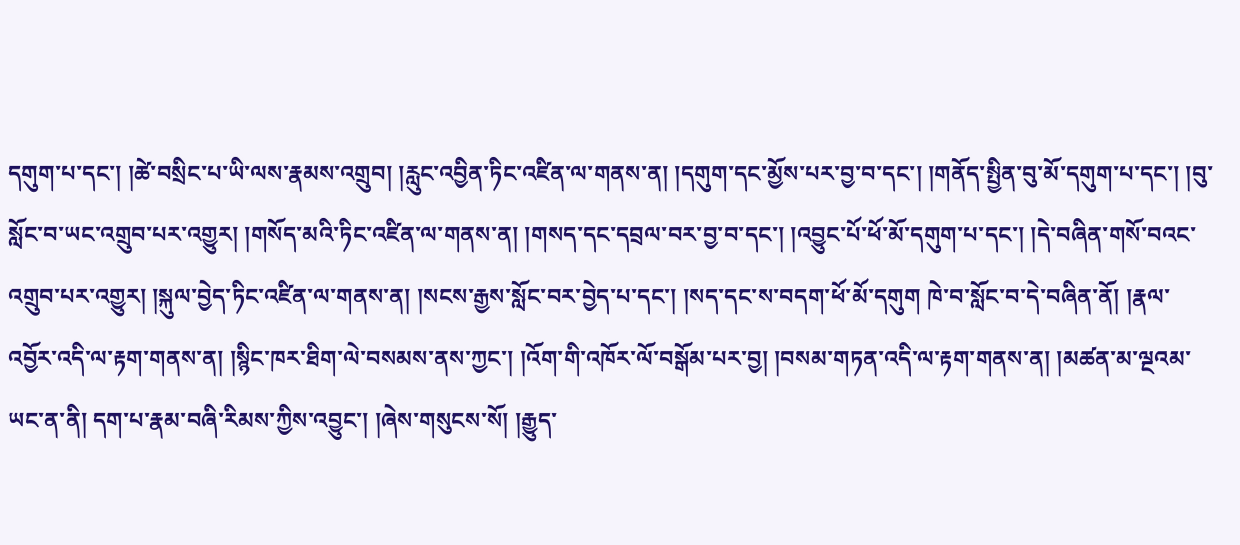དགུག་པ་དང་། །ཚེ་བསྲིང་པ་ཡི་ལས་རྣམས་འགྲུབ། །རླུང་འབྱིན་ཏིང་འཛིན་ལ་གནས་ན། །དགུག་དང་མྱོས་པར་བྱ་བ་དང་། །གནོད་སྤྱིན་བུ་མོ་དགུག་པ་དང་། །བུ་སློང་བ་ཡང་འགྲུབ་པར་འགྱུར། །གསོད་མའི་ཏིང་འཛིན་ལ་གནས་ན། །གསད་དང་དབྲལ་བར་བྱ་བ་དང་། །འབྱུང་པོ་ཕོ་མོ་དགུག་པ་དང་། །དེ་བཞིན་གསོ་བའང་འགྲུབ་པར་འགྱུར། །སྐུལ་བྱེད་ཏིང་འཛིན་ལ་གནས་ན། །སངས་རྒྱས་སློང་བར་བྱེད་པ་དང་། །སད་དང་ས་བདག་ཕོ་མོ་དགུག ཁེ་བ་སློང་བ་དེ་བཞིན་ནོ། །རྣལ་འབྱོར་འདི་ལ་རྟག་གནས་ན། །སྙིང་ཁར་ཐིག་ལེ་བསམས་ནས་ཀྱང་། །འོག་གི་འཁོར་ལོ་བསྒོམ་པར་བྱ། །བསམ་གཏན་འདི་ལ་རྟག་གནས་ན། །མཚན་མ་ལྔའམ་ཡང་ན་ནི། དག་པ་རྣམ་བཞི་རིམས་ཀྱིས་འབྱུང་། །ཞེས་གསུངས་སོ། །རྒྱུད་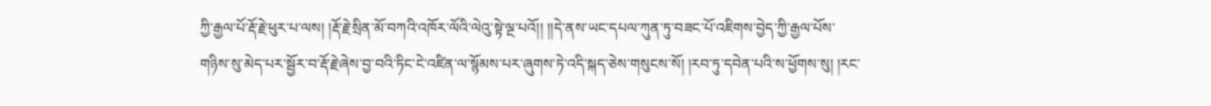ཀྱི་རྒྱལ་པོ་རྡོ་རྗེ་ཕུར་པ་ལས། །རྡོ་རྗེ་སྲིན་མོ་བཀའི་འཁོར་ལོའི་ལེའུ་སྟེ་ལྔ་པའོ།། །།དེ་ནས་ཡང་དཔལ་ཀུན་ཏུ་བཟང་པོ་འཇིགས་བྱེད་ཀྱི་རྒྱལ་པོས་གཉིས་སུ་མེད་པར་སྦྱོར་བ་རྡོ་རྗེ་ཞེས་བྱ་བའི་ཏིང་ངེ་འཛིན་ལ་སྙོམས་པར་ཞུགས་ཏེ་འདི་སྐད་ཅེས་གསུངས་སོ། །རབ་ཏུ་དབེན་པའི་ས་ཕྱོགས་སུ། །རང་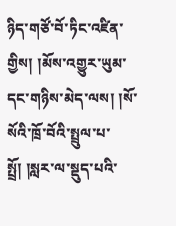ཉིད་གཙོ་བོ་ཏིང་འཛིན་གྱིས། །མོས་འགྱུར་ཡུམ་དང་གཉིས་མེད་ལས། །སོ་སོའི་ཁྲོ་བོའི་སྤྲུལ་པ་སྤྲོ། །སླར་ལ་སྡུད་པའི་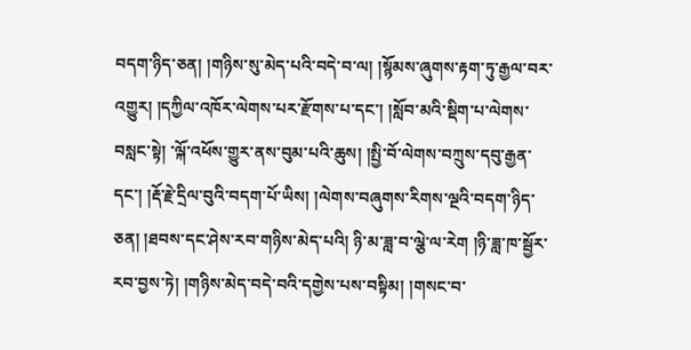བདག་ཉིད་ཅན། །གཉིས་སུ་མེད་པའི་བདེ་བ་ལ། །སྙོམས་ཞུགས་རྟག་ཏུ་རྒྱལ་བར་འགྱུར། །དཀྱིལ་འཁོར་ལེགས་པར་རྫོགས་པ་དང་། །སློབ་མའི་སྡིག་པ་ལེགས་བསླང་སྟེ། ་ལྐོ་འཕོས་གྱུར་ནས་བུམ་པའི་ཆུས། །སྤྱི་བོ་ལེགས་བཀྲུས་དབུ་རྒྱན་དང་། །རྡོ་རྗེ་དྲིལ་བུའི་བདག་པོ་ཡིས། །ལེགས་བཞུགས་རིགས་ལྔའི་བདག་ཉིད་ཅན། །ཐབས་དང་ཤེས་རབ་གཉིས་མེད་པའི། ཉི་མ་ཟླ་བ་ལྕེ་ལ་རེག །ཉི་ཟླ་ཁ་སྦྱོར་རབ་བྱས་ཏེ། །གཉིས་མེད་བདེ་བའི་དགྱེས་པས་བསྟིམ། །གསང་བ་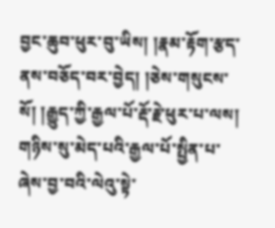བྱང་ཆུབ་ཕུར་བུ་ཡིས། །རྣམ་རྟོག་རྩད་ནས་བཅོད་བར་བྱེད། །ཅེས་གསུངས་སོ། །རྒྱུད་ཀྱི་རྒྱལ་པོ་རྡོ་རྗེ་ཕུར་པ་ལས། གཉིས་སུ་མེད་པའི་རྒྱལ་པོ་སྤྱིན་པ་ཞེས་བྱ་བའི་ལེའུ་སྟེ་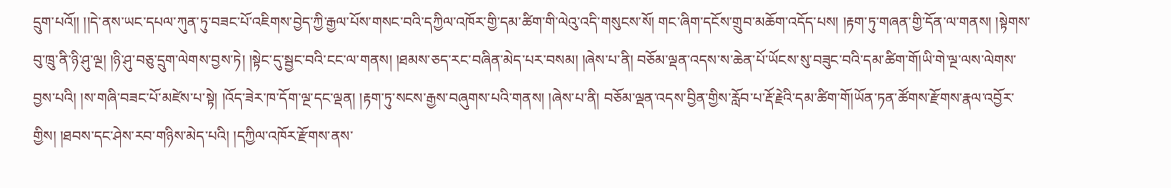དྲུག་པའོ།། །།དེ་ནས་ཡང་དཔལ་ཀུན་ཏུ་བཟང་པོ་འཇིགས་བྱེད་ཀྱི་རྒྱལ་པོས་གསང་བའི་དཀྱིལ་འཁོར་གྱི་དམ་ཚིག་གི་ལེའུ་འདི་གསུངས་སོ། གང་ཞིག་དངོས་གྲུབ་མཆོག་འདོད་པས། །རྟག་ཏུ་གཞན་གྱི་དོན་ལ་གནས། །སྟེགས་བུ་ཁྲུ་ནི་ཉི་ཤུ་ལྔ། །ཉི་ཤུ་བཅུ་དྲུག་ལེགས་བྱས་ཏེ། །སྟེང་དུ་སྦྱང་བའི་ངང་ལ་གནས། །ཐམས་ཅད་རང་བཞིན་མེད་པར་བསམ། །ཞེས་པ་ནི། བཅོམ་ལྡན་འདས་ས་ཆེན་པོ་ཡོངས་སུ་བཟུང་བའི་དམ་ཚིག་གོ།ཡི་གེ་ལྔ་ལས་ལེགས་བྱས་པའི། །ས་གཞི་བཟང་པོ་མཛེས་པ་སྟེ། །འོད་ཟེར་ཁ་དོག་ལྔ་དང་ལྡན། །རྟག་ཏུ་སངས་རྒྱས་བཞུགས་པའི་གནས། །ཞེས་པ་ནི། བཅོམ་ལྡན་འདས་བྱིན་གྱིས་རློབ་པ་རྡོ་རྗེའི་དམ་ཚིག་གོ།ཡོན་ཏན་ཚོགས་རྫོགས་རྣལ་འབྱོར་གྱིས། །ཐབས་དང་ཤེས་རབ་གཉིས་མེད་པའི། །དཀྱིལ་འཁོར་རྫོགས་ནས་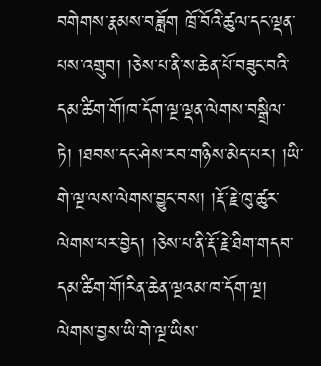བགེགས་རྣམས་བཟློག ཁྲོ་བོའི་ཚུལ་དང་ལྡན་པས་འགྲུབ། །ཅེས་པ་ནི་ས་ཆེན་པོ་བཟུང་བའི་དམ་ཚིག་གོ།ཁ་དོག་ལྔ་ལྡན་ལེགས་བསྒྲིལ་ཏེ། །ཐབས་དང་ཤེས་རབ་གཉིས་མེད་པར། །ཡི་གེ་ལྔ་ལས་ལེགས་བྱུང་བས། །རྡོ་རྗེ་ཁུ་ཚུར་ལེགས་པར་བྱེད། །ཅེས་པ་ནི་རྡོ་རྗེ་ཐིག་གདབ་དམ་ཚིག་གོ།རིན་ཆེན་ལྔའམ་ཁ་དོག་ལྔ། ལེགས་བྱས་ཡི་གེ་ལྔ་ཡིས་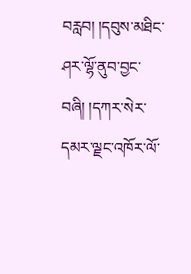བརླབ། །དབུས་མཐིང་ཤར་ལྷོ་ནུབ་བྱང་བཞི། །དཀར་སེར་དམར་ལྗང་འཁོར་ལོ་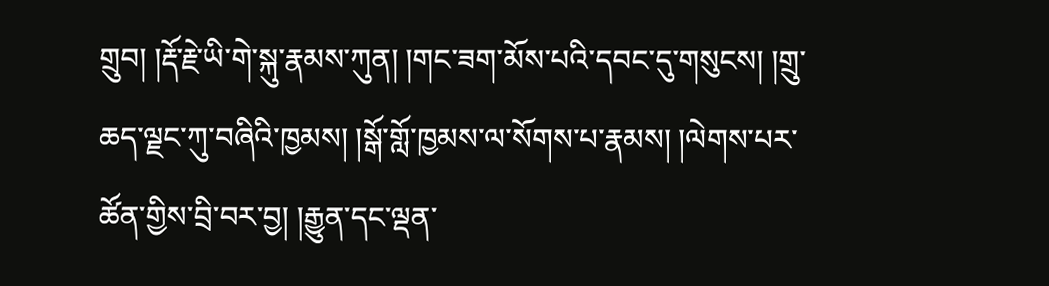གྲུབ། །རྡོ་རྗེ་ཡི་གེ་སྐུ་རྣམས་ཀུན། །གང་ཟག་མོས་པའི་དབང་དུ་གསུངས། །གྲུ་ཆད་ལྗང་ཀུ་བཞིའི་ཁྱམས། །སྒོ་གློ་ཁྱམས་ལ་སོགས་པ་རྣམས། །ལེགས་པར་ཚོན་གྱིས་བྲི་བར་བྱ། །རྒྱུན་དང་ལྡན་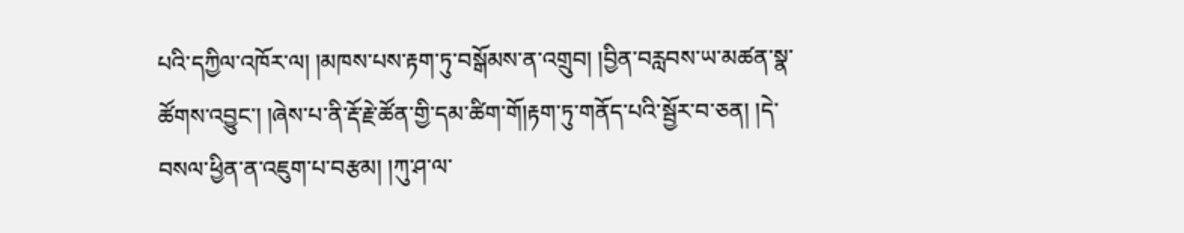པའི་དཀྱིལ་འཁོར་ལ། །མཁས་པས་རྟག་ཏུ་བསྒོམས་ན་འགྲུབ། །བྱིན་བརླབས་ཡ་མཚན་སྣ་ཚོགས་འབྱུང་། །ཞེས་པ་ནི་རྡོ་རྗེ་ཚོན་གྱི་དམ་ཚིག་གོ།རྟག་ཏུ་གནོད་པའི་སྦྱོར་བ་ཅན། །དེ་བསལ་ཕྱིན་ན་འཇུག་པ་བརྩམ། །ཀུ་ཤ་ལ་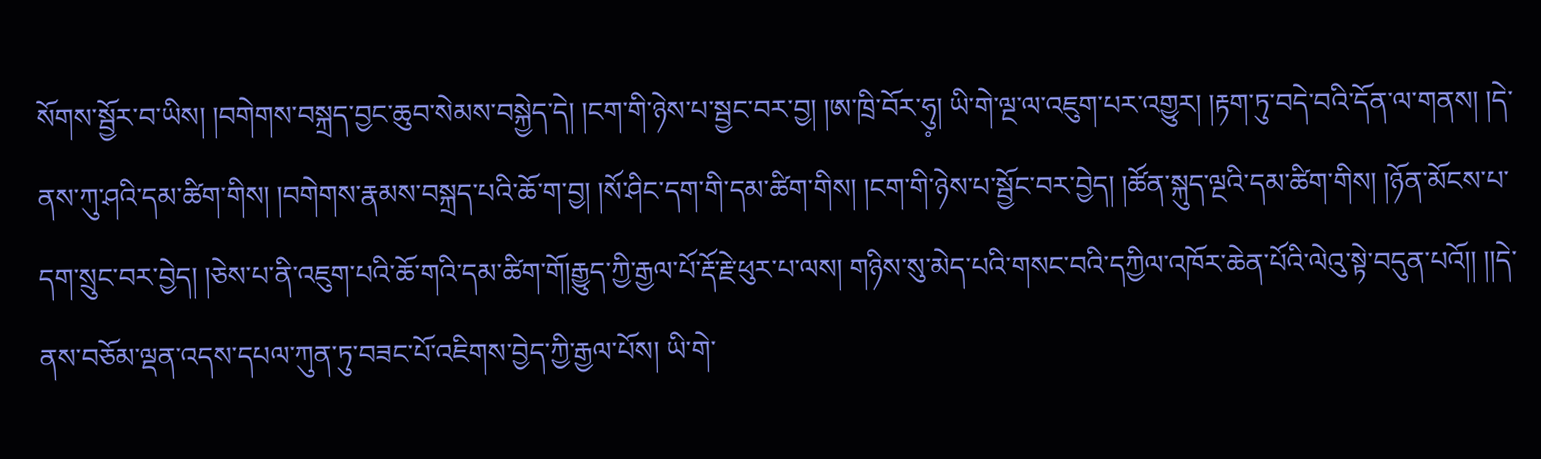སོགས་སྦྱོར་བ་ཡིས། །བགེགས་བསྐྲད་བྱང་ཆུབ་སེམས་བསྐྱེད་དེ། །ངག་གི་ཉེས་པ་སྦྱང་བར་བྱ། །ཨ་ཁྲི་བོར་ཧུ༷། ཡི་གེ་ལྔ་ལ་འཇུག་པར་འགྱུར། །རྟག་ཏུ་བདེ་བའི་དོན་ལ་གནས། །དེ་ནས་ཀུ་ཤའི་དམ་ཚིག་གིས། །བགེགས་རྣམས་བསྐྲད་པའི་ཆོ་ག་བྱ། །སོ་ཤིང་དག་གི་དམ་ཚིག་གིས། །ངག་གི་ཉེས་པ་སྦྱོང་བར་བྱེད། །ཚོན་སྐུད་ལྔའི་དམ་ཚིག་གིས། །ཉོན་མོངས་པ་དག་སྲུང་བར་བྱེད། །ཅེས་པ་ནི་འཇུག་པའི་ཆོ་གའི་དམ་ཚིག་གོ།རྒྱུད་ཀྱི་རྒྱལ་པོ་རྡོ་རྗེ་ཕུར་པ་ལས། གཉིས་སུ་མེད་པའི་གསང་བའི་དཀྱིལ་འཁོར་ཆེན་པོའི་ལེའུ་སྟེ་བདུན་པའོ།། །།དེ་ནས་བཅོམ་ལྡན་འདས་དཔལ་ཀུན་ཏུ་བཟང་པོ་འཇིགས་བྱེད་ཀྱི་རྒྱལ་པོས། ཡི་གེ་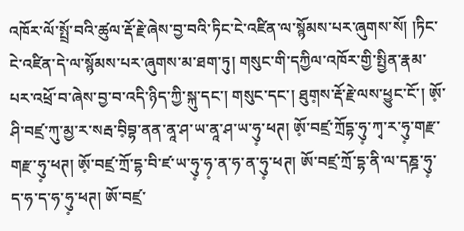འཁོར་ལོ་སྤྲོ་བའི་ཚུལ་རྡོ་རྗེ་ཞེས་བྱ་བའི་ཏིང་ངེ་འཛིན་ལ་སྙོམས་པར་ཞུགས་སོ། །ཏིང་ངེ་འཛིན་དེ་ལ་སྙོམས་པར་ཞུགས་མ་ཐག་ཏུ། གསུང་གི་དཀྱིལ་འཁོར་གྱི་སྤྱིན་རྣམ་པར་འཕྲོ་བ་ཞེས་བྱ་བ་འདི་ཉིད་ཀྱི་སྐུ་དང་། གསུང་དང་། ཐུག༷ས་རྡོ་རྗེ་ལས་ཕྱུང་ངོ་། ཨོ༷་ཤི་བཛྲ་ཀུ་མྱ་ར་སརྦ་བི༷བྷ་ནན་ནཱ་ཤ་ཡ་ནཱ་ཤ་ཡ་ཧུ༷་ཕཊ། ཨོ༷་བཛྲ་ཀྲོདྷ་ཧུ༷་ཀྭ་ར་ཧུ༷་གརྫ་གརྫ་ཧུ༷་ཕཊ། ཨོ༷་བཛྲ་ཀྲོ་དྷ་བི་ཛ་ཡ་ཧུ༷་ཧ༷་ན་ཧ་ན་ཧུ༷་ཕཊ། ཨོ་བཛྲ་ཀྲོ་དྷ་ནི་ལ་དཎྜ་ཧུ༷་ད་ཧ་ད་ཧ་ཧུ༷་ཕཊ། ཨོ་བཛྲ་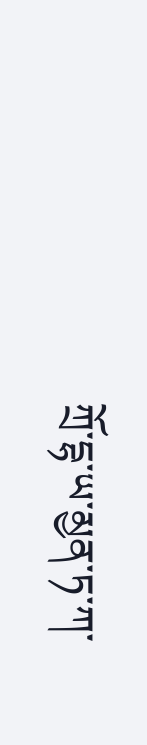ཀྲོ་དྷ་ཡ་མྱན་ཏ་ཀ་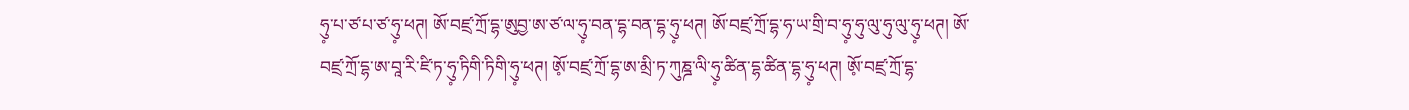ཧུ༷་པ་ཙ་པ་ཙ་ཧུ༷་ཕཊ། ཨོ་བཛྲ་ཀྲོ་དྷ་ཨུབྱ་ཨ་ཙ་ལ་ཧུ༷་བན་དྷ་བན་དྷ་ཧུ༷་ཕཊ། ཨོ་བཛྲ་ཀྲོ་དྷ་ཧ་ཡ་གྲི་བ་ཧུ༷་ཧུ་ལུ་ཧུ་ལུ་ཧུ༷་ཕཊ། ཨོ་བཛྲ་ཀྲོ་དྷ་ཨ་བཱ་རི་ཛི་ཏ་ཧུ༷་ཏིགི་ཏིགི་ཧུ༷་ཕཊ། ཨོ༷་བཛྲ་ཀྲོ་དྷ་ཨ་མྲི་ཏ་ཀུཎྜ་ལི་ཧུ༷་ཚིན་དྷ་ཚིན་དྷ་ཧུ༷་ཕཊ། ཨོ༷་བཛྲ་ཀྲོ་དྷ་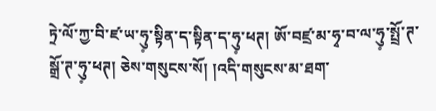ཏྲེ་ལོ་ཀྱ་བི་ཛ་ཡ་ཧུ༷་སྟིན་ད་སྟིན་ད་ཧུ༷་ཕཊ། ཨོ་བཛྲ་མ་ཧྭ་བ་ལ་ཧུ༷་སྤྲོ་ཊ་སྒྲོ་ཊ་ཧུ༷་ཕཊ། ཅེས་གསུངས་སོ། །འདི་གསུངས་མ་ཐག་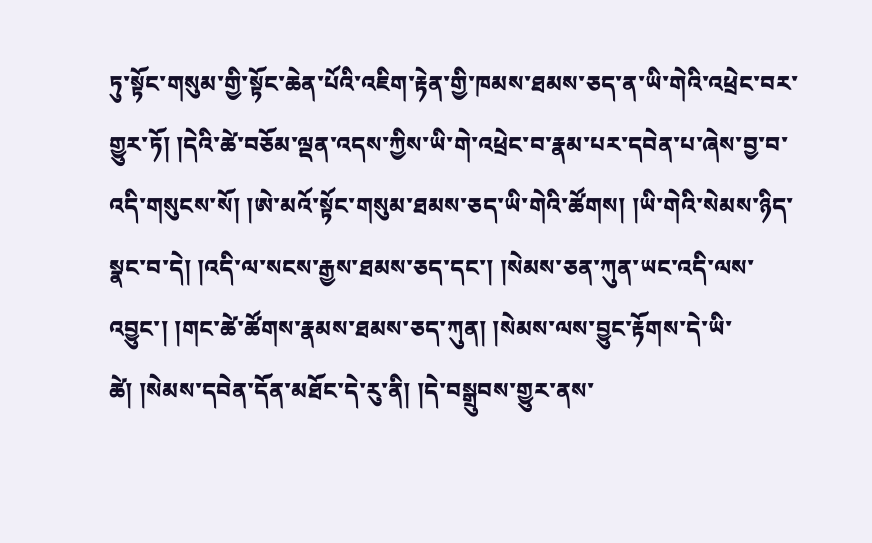ཏུ་སྟོང་གསུམ་གྱི་སྟོང་ཆེན་པོའི་འཇིག་རྟེན་གྱི་ཁམས་ཐམས་ཅད་ན་ཡི་གེའི་འཕྲེང་བར་གྱུར་ཏོ། །དེའི་ཚེ་བཅོམ་ལྡན་འདས་ཀྱིས་ཡི་གེ་འཕྲེང་བ་རྣམ་པར་དབེན་པ་ཞེས་བྱ་བ་འདི་གསུངས་སོ། །ཨེ་མའོ་སྟོང་གསུམ་ཐམས་ཅད་ཡི་གེའི་ཚོགས། །ཡི་གེའི་སེམས་ཉིད་སྣང་བ་དེ། །འདི་ལ་སངས་རྒྱས་ཐམས་ཅད་དང་། །སེམས་ཅན་ཀུན་ཡང་འདི་ལས་འབྱུང་། །གང་ཚེ་ཚོགས་རྣམས་ཐམས་ཅད་ཀུན། །སེམས་ལས་བྱུང་རྟོགས་དེ་ཡི་ཚེ། །སེམས་དབེན་དོན་མཐོང་དེ་རུ་ནི། །དེ་བསྒྲུབས་གྱུར་ནས་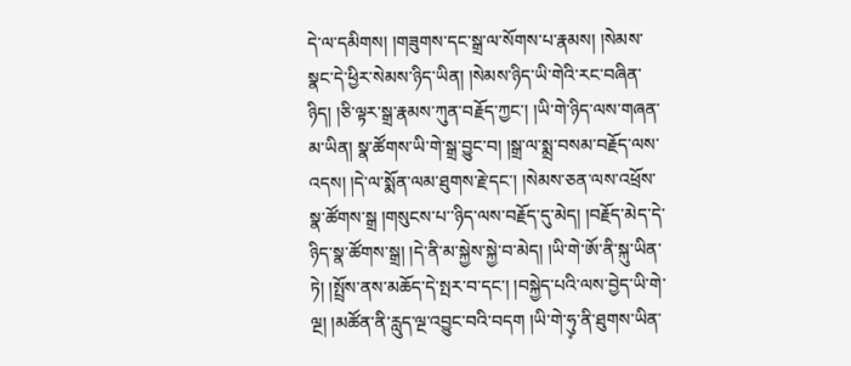དེ་ལ་དམིགས། །གཟུགས་དང་སྒྲ་ལ་སོགས་པ་རྣམས། །སེམས་སྣང་དེ་ཕྱིར་སེམས་ཉིད་ཡིན། །སེམས་ཉིད་ཡི་གེའི་རང་བཞིན་ཉིད། །ཅི་ལྟར་སྒྲ་རྣམས་ཀུན་བརྗོད་ཀྱང་། །ཡི་གེ་ཉིད་ལས་གཞན་མ་ཡིན། སྣ་ཚོགས་ཡི་གེ་སྒྲ་བྱུང་བ། །སྒྲ་ལ་སྨྲ་བསམ་བརྗོད་ལས་འདས། །དེ་ལ་སྨོན་ལམ་ཐུགས་རྗེ་དང་། །སེམས་ཅན་ལས་འཕྲོས་སྣ་ཚོགས་སྒྲ །གསུངས་པ་་ཉིད་ལས་བརྗོད་དུ་མེད། །བརྗོད་མེད་དེ་ཉིད་སྣ་ཚོགས་སྒྲ། །དེ་ནི་མ་སྐྱེས་སྐྱེ་བ་མེད། །ཡི་གེ་ཨོ་ནི་སྐུ་ཡིན་ཏེ། །སྤྲོས་ནས་མཆོད་དེ་སྤར་བ་དང་། །བསྐྱེད་པའི་ལས་བྱེད་ཡི་གེ་ལྔ། །མཚོན་ནི་རླུད་ལྔ་འབྱུང་བའི་བདག །ཡི་གེ་ཧུ༷་ནི་ཐུགས་ཡིན་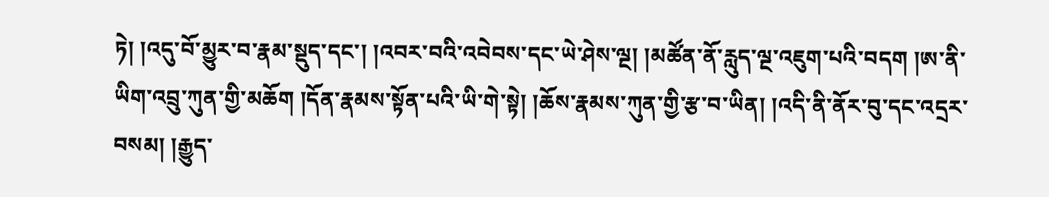ཏེ། །འདུ་བོ་མྱུར་བ་རྣམ་སྡུད་དང་། །འབར་བའི་འབེབས་དང་ཡེ་ཤེས་ལྔ། །མཚོན་ནོ་རླུད་ལྔ་འཇུག་པའི་བདག །ཨ་ནི་ཡིག་འབྲུ་ཀུན་གྱི་མཆོག །དོན་རྣམས་སྟོན་པའི་ཡི་གེ་སྟེ། །ཆོས་རྣམས་ཀུན་གྱི་རྩ་བ་ཡིན། །འདི་ནི་ནོར་བུ་དང་འདྲར་བསམ། །རྒྱུད་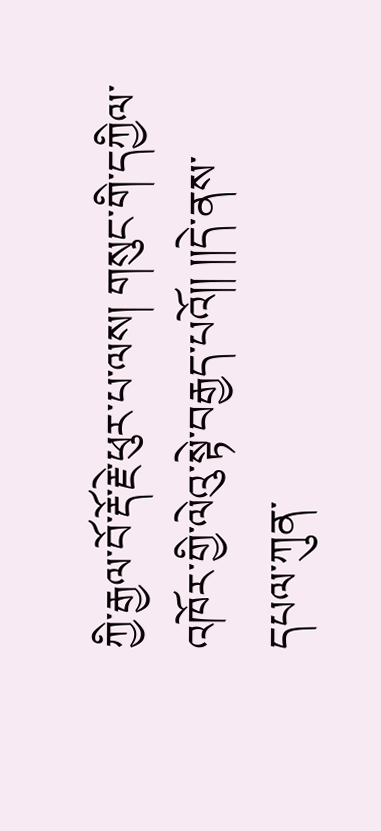ཀྱི་རྒྱལ་བོ་རྡོ་རྗེ་ཕུར་པ་ལས། གསུང་གི་དཀྱིལ་འཁོར་གྱི་ལེའུ་སྟེ་བརྒྱད་པའོ།། །།དེ་ནས་དཔལ་ཀུན་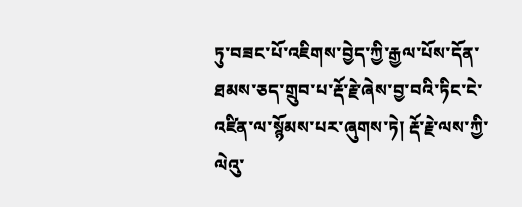ཏུ་བཟང་པོ་འཇིགས་བྱེད་ཀྱི་རྒྱལ་པོས་དོན་ཐམས་ཅད་གྲུབ་པ་རྡོ་རྗེ་ཞེས་བྱ་བའི་ཏིང་ངེ་འཛིན་ལ་སྙོམས་པར་ཞུགས་ཏེ། རྡོ་རྗེ་ལས་ཀྱི་ལེའུ་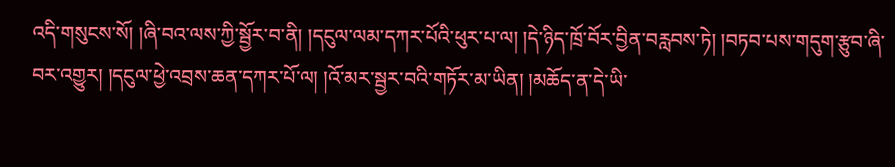འདི་གསུངས་སོ། །ཞི་བའ་ལས་ཀྱི་སྦྱོར་བ་ནི། །དངུལ་ལམ་དཀར་པོའི་ཕུར་པ་ལ། །དེ་ཉིད་ཁྲོ་བོར་བྱིན་བརླབས་ཏེ། །བཏབ་པས་གདུག་རྩུབ་ཞི་བར་འགྱུར། །དངུལ་ཕྱེ་འབྲས་ཆན་དཀར་པོ་ལ། །འོ་མར་སྦྱར་བའི་གཏོར་མ་ཡིན། །མཆོད་ན་དེ་ཡི་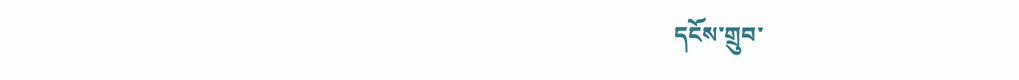དངོས་གྲུབ་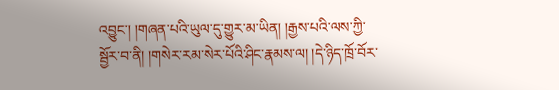འབྱུང་། །གཞན་པའི་ཡུལ་དུ་གྱུར་མ་ཡིན། །རྒྱས་པའི་ལས་ཀྱི་སྦྱོར་བ་ནི། །གསེར་རམ་སེར་པོའི་ཤིང་རྣམས་ལ། །དེ་ཉིད་ཁྲོ་བོར་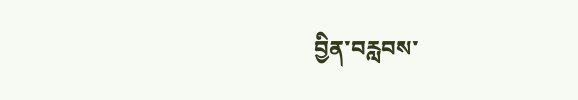བྱིན་བརླབས་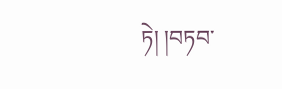ཏེ། །བཏབ་